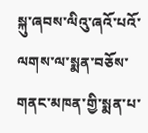སྐུ་ཞབས་ལིའུ་ཞའོ་པའོ་ལགས་ལ་སྨན་བཅོས་གནང་མཁན་གྱི་སྨན་པ་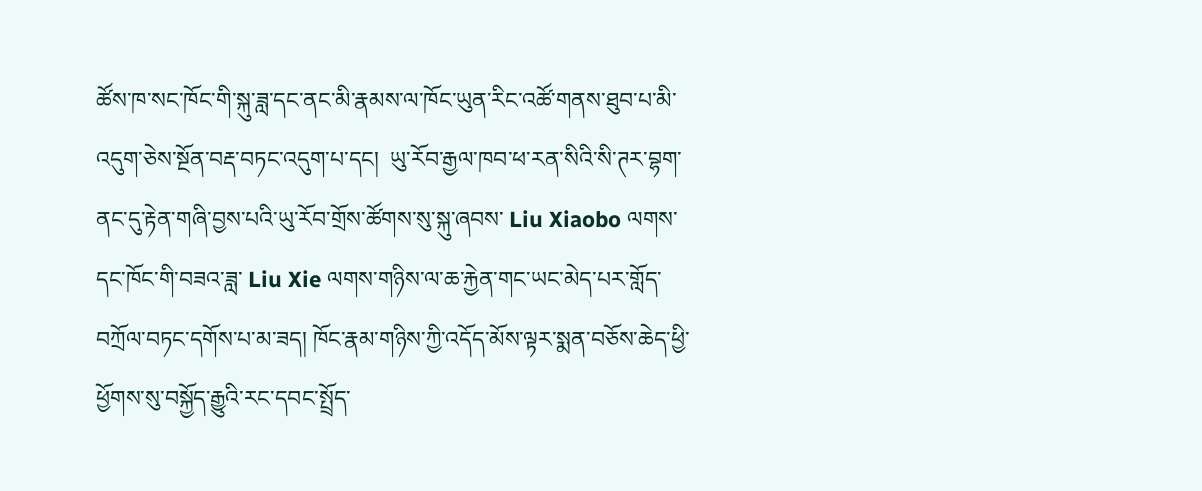ཚོས་ཁ་སང་ཁོང་གི་སྐུ་ཟླ་དང་ནང་མི་རྣམས་ལ་ཁོང་ཡུན་རིང་འཚོ་གནས་ཐུབ་པ་མི་འདུག་ཅེས་སྔོན་བརྡ་བཏང་འདུག་པ་དང།  ཡུ་རོབ་རྒྱལ་ཁབ་ཕ་རན་སིའི་སི་ཊར་བྷག་ནང་དུ་རྟེན་གཞི་བྱས་པའི་ཡུ་རོབ་གྲོས་ཚོགས་སུ་སྐུ་ཞབས་ Liu Xiaobo ལགས་དང་ཁོང་གི་བཟའ་ཟླ་ Liu Xie ལགས་གཉིས་ལ་ཆ་རྐྱེན་གང་ཡང་མེད་པར་གློད་བཀྲོལ་བཏང་དགོས་པ་མ་ཟད། ཁོང་རྣམ་གཉིས་ཀྱི་འདོད་མོས་ལྟར་སྨན་བཅོས་ཆེད་ཕྱི་ཕྱོགས་སུ་བསྐྱོད་རྒྱུའི་རང་དབང་སྤྲོད་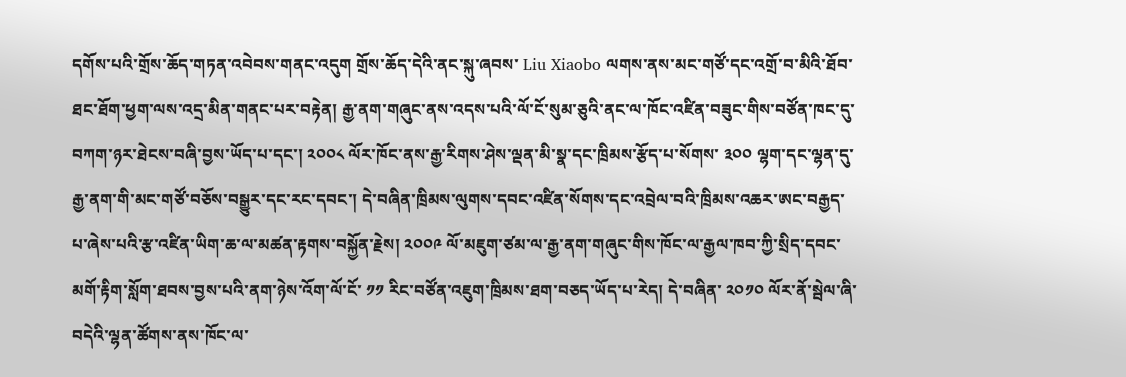དགོས་པའི་གྲོས་ཆོད་གཏན་འབེབས་གནང་འདུག གྲོས་ཆོད་དེའི་ནང་སྐུ་ཞབས་ Liu Xiaobo ལགས་ནས་མང་གཙོ་དང་འགྲོ་བ་མིའི་ཐོབ་ཐང་ཐོག་ཕྱག་ལས་འདྲ་མིན་གནང་པར་བརྟེན། རྒྱ་ནག་གཞུང་ནས་འདས་པའི་ལོ་ངོ་སུམ་ཅུའི་ནང་ལ་ཁོང་འཛིན་བཟུང་གིས་བཙོན་ཁང་དུ་བཀག་ཉར་ཐེངས་བཞི་བྱས་ཡོད་པ་དང་། ༢༠༠༨ ལོར་ཁོང་ནས་རྒྱ་རིགས་ཤེས་ལྡན་མི་སྣ་དང་ཁྲིམས་རྩོད་པ་སོགས་ ༣༠༠ ལྷག་དང་ལྷན་དུ་རྒྱ་ནག་གི་མང་གཙོ་བཅོས་བསྒྱུར་དང་རང་དབང་། དེ་བཞིན་ཁྲིམས་ལུགས་དབང་འཛིན་སོགས་དང་འབྲེལ་བའི་ཁྲིམས་འཆར་ཨང་བརྒྱད་པ་ཞེས་པའི་རྩ་འཛིན་ཡིག་ཆ་ལ་མཚན་རྟགས་བསྐྱོན་རྗེས། ༢༠༠༩ ལོ་མཇུག་ཙམ་ལ་རྒྱ་ནག་གཞུང་གིས་ཁོང་ལ་རྒྱལ་ཁབ་ཀྱི་སྲིད་དབང་མགོ་རྟིག་སློག་ཐབས་བྱས་པའི་ནག་ཉེས་འོག་ལོ་ངོ་ ༡༡ རིང་བཙོན་འཇུག་ཁྲིམས་ཐག་བཅད་ཡོད་པ་རེད། དེ་བཞིན་ ༢༠༡༠ ལོར་ནོ་སྦེལ་ཞི་བདེའི་ལྷན་ཚོགས་ནས་ཁོང་ལ་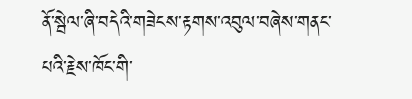ནོ་སྦེལ་ཞི་བདེའི་གཟེངས་རྟགས་འབུལ་བཞེས་གནང་པའི་རྗེས་ཁོང་གི་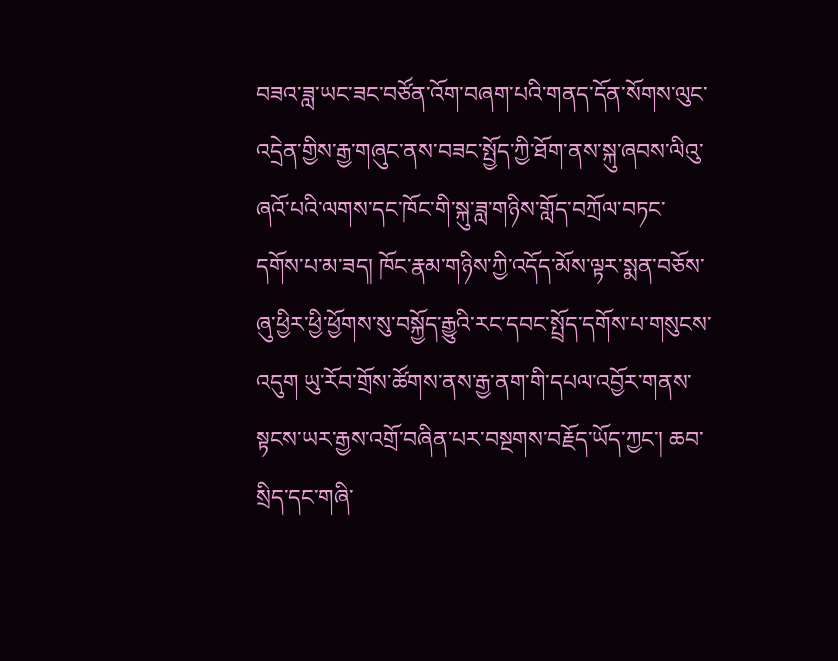བཟའ་ཟླ་ཡང་ཟང་བཙོན་འོག་བཞག་པའི་གནད་དོན་སོགས་ལུང་འདྲེན་གྱིས་རྒྱ་གཞུང་ནས་བཟང་སྤྱོད་ཀྱི་ཐོག་ནས་སྐུ་ཞབས་ལིའུ་ཞའོ་པའི་ལགས་དང་ཁོང་གི་སྐུ་ཟླ་གཉིས་གློད་བཀྲོལ་བཏང་དགོས་པ་མ་ཟད། ཁོང་རྣམ་གཉིས་ཀྱི་འདོད་མོས་ལྟར་སྨན་བཅོས་ཞུ་ཕྱིར་ཕྱི་ཕྱོགས་སུ་བསྐྱོད་རྒྱུའི་རང་དབང་སྤྲོད་དགོས་པ་གསུངས་འདུག ཡུ་རོབ་གྲོས་ཚོགས་ནས་རྒྱ་ནག་གི་དཔལ་འབྱོར་གནས་སྟངས་ཡར་རྒྱས་འགྲོ་བཞིན་པར་བསྔགས་བརྗོད་ཡོད་ཀྱང་། ཆབ་སྲིད་དང་གཞི་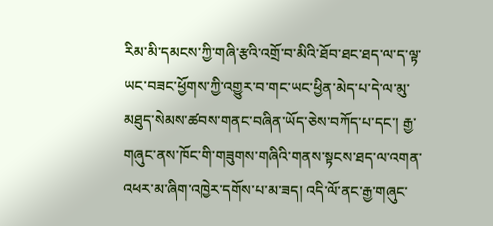རིམ་མི་དམངས་ཀྱི་གཞི་རྩའི་འགྲོ་བ་མིའི་ཐོབ་ཐང་ཐད་ལ་ད་ལྟ་ཡང་བཟང་ཕྱོགས་ཀྱི་འགྱུར་བ་གང་ཡང་ཕྱིན་མེད་པ་དེ་ལ་མུ་མཐུད་སེམས་ཚབས་གནང་བཞིན་ཡོད་ཅེས་བཀོད་པ་དང་། རྒྱ་གཞུང་ནས་ཁོང་གི་གཟུགས་གཞིའི་གནས་སྟངས་ཐད་ལ་འགན་འཕར་མ་ཞིག་འཁྱེར་དགོས་པ་མ་ཟད། འདི་ལོ་ནང་རྒྱ་གཞུང་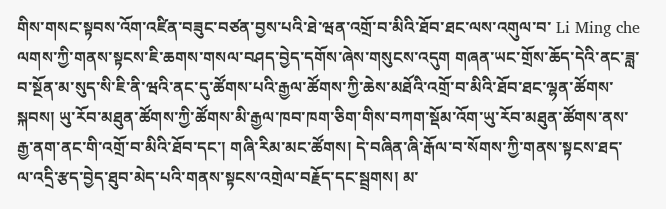གིས་གསང་སྟབས་འོག་འཛིན་བཟུང་བཙན་བྱས་པའི་ཐེ་ཝན་འགྲོ་བ་མིའི་ཐོབ་ཐང་ལས་འགུལ་བ་ Li Ming che ལགས་ཀྱི་གནས་སྟངས་ཇི་ཆགས་གསལ་བཤད་བྱེད་དགོས་ཞེས་གསུངས་འདུག གཞན་ཡང་གྲོས་ཆོད་དེའི་ནང་ཟླ་བ་སྔོན་མ་སུད་སི་ཇི་ནི་ཝའི་ནང་དུ་ཚོགས་པའི་རྒྱལ་ཚོགས་ཀྱི་ཆེས་མཐོའི་འགྲོ་བ་མིའི་ཐོབ་ཐང་ལྷན་ཚོགས་སྐབས། ཡུ་རོབ་མཐུན་ཚོགས་ཀྱི་ཚོགས་མི་རྒྱལ་ཁབ་ཁག་ཅིག་གིས་བཀག་སྡོམ་འོག་ཡུ་རོབ་མཐུན་ཚོགས་ནས་རྒྱ་ནག་ནང་གི་འགྲོ་བ་མིའི་ཐོབ་དང་། གཞི་རིམ་མང་ཚོགས། དེ་བཞིན་ཞི་རྒོལ་བ་སོགས་ཀྱི་གནས་སྟངས་ཐད་ལ་འདྲི་རྩད་བྱེད་ཐུབ་མེད་པའི་གནས་སྟངས་འགྲེལ་བརྗོད་དང་སྦྲགས། མ་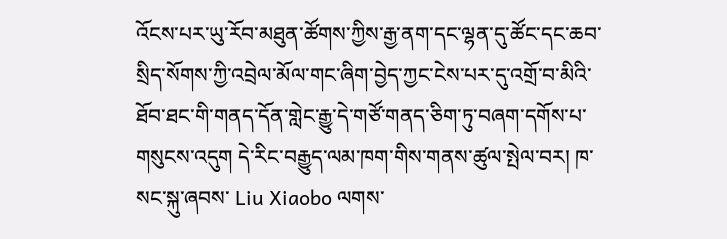འོངས་པར་ཡུ་རོབ་མཐུན་ཚོགས་ཀྱིས་རྒྱ་ནག་དང་ལྷན་དུ་ཚོང་དང་ཆབ་སྲིད་སོགས་ཀྱི་འབྲེལ་མོལ་གང་ཞིག་བྱེད་ཀྱང་ངེས་པར་དུ་འགྲོ་བ་མིའི་ཐོབ་ཐང་གི་གནད་དོན་གླེང་རྒྱུ་དེ་གཙོ་གནད་ཅིག་ཏུ་བཞག་དགོས་པ་གསུངས་འདུག དེ་རིང་བརྒྱུད་ལམ་ཁག་གིས་གནས་ཚུལ་སྤེལ་བར། ཁ་སང་སྐུ་ཞབས་ Liu Xiaobo ལགས་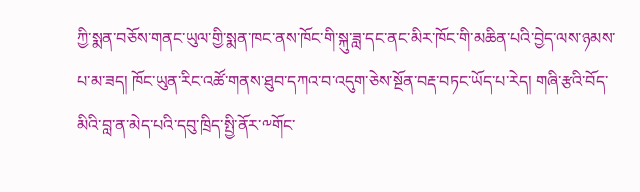ཀྱི་སྨན་བཅོས་གནང་ཡུལ་གྱི་སྨན་ཁང་ནས་ཁོང་གི་སྐུ་ཟླ་དང་ནང་མིར་ཁོང་གི་མཆིན་པའི་བྱེད་ལས་ཉམས་པ་མ་ཟད། ཁོང་ཡུན་རིང་འཚོ་གནས་ཐུབ་དཀའ་བ་འདུག་ཅེས་སྔོན་བརྡ་བཏང་ཡོད་པ་རེད། གཞི་རྩའི་བོད་མིའི་བླ་ན་མེད་པའི་དབུ་ཁྲིད་སྤྱི་ནོར་༸གོང་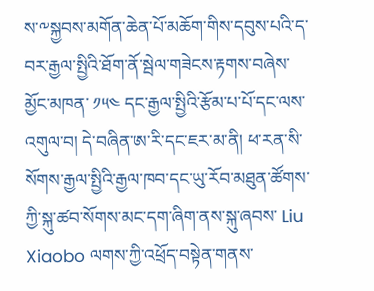ས་༸སྐྱབས་མགོན་ཆེན་པོ་མཆོག་གིས་དབུས་པའི་ད་བར་རྒྱལ་སྤྱིའི་ཐོག་ནོ་སྦེལ་གཟེངས་རྟགས་བཞེས་མྱོང་མཁན་ ༡༥༤ དང་རྒྱལ་སྤྱིའི་རྩོམ་པ་པོ་དང་ལས་འགུལ་བ། དེ་བཞིན་ཨ་རི་དང་ཇར་མ་ནི། ཕ་རན་སི་སོགས་རྒྱལ་སྤྱིའི་རྒྱལ་ཁབ་དང་ཡུ་རོབ་མཐུན་ཚོགས་ཀྱི་སྐུ་ཚབ་སོགས་མང་དག་ཞིག་ནས་སྐུ་ཞབས་ Liu Xiaobo ལགས་ཀྱི་འཕྲོད་བསྟེན་གནས་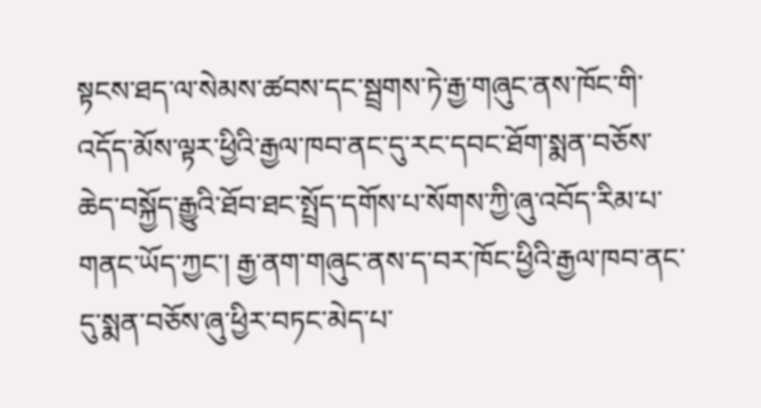སྟངས་ཐད་ལ་སེམས་ཚབས་དང་སྦྲགས་ཏེ་རྒྱ་གཞུང་ནས་ཁོང་གི་འདོད་མོས་ལྟར་ཕྱིའི་རྒྱལ་ཁབ་ནང་དུ་རང་དབང་ཐོག་སྨན་བཅོས་ཆེད་བསྐྱོད་རྒྱུའི་ཐོབ་ཐང་སྤྲོད་དགོས་པ་སོགས་ཀྱི་ཞུ་འབོད་རིམ་པ་གནང་ཡོད་ཀྱང་། རྒྱ་ནག་གཞུང་ནས་ད་བར་ཁོང་ཕྱིའི་རྒྱལ་ཁབ་ནང་དུ་སྨན་བཅོས་ཞུ་ཕྱིར་བཏང་མེད་པ་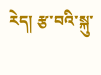རེད། རྩ་བའི་སྐུ་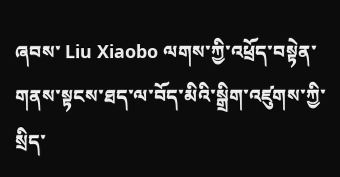ཞབས་ Liu Xiaobo ལགས་ཀྱི་འཕྲོད་བསྟེན་གནས་སྟངས་ཐད་ལ་བོད་མིའི་སྒྲིག་འཛུགས་ཀྱི་སྲིད་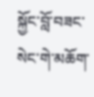སྐྱོང་བློ་བཟང་སེང་གེ་མཆོག་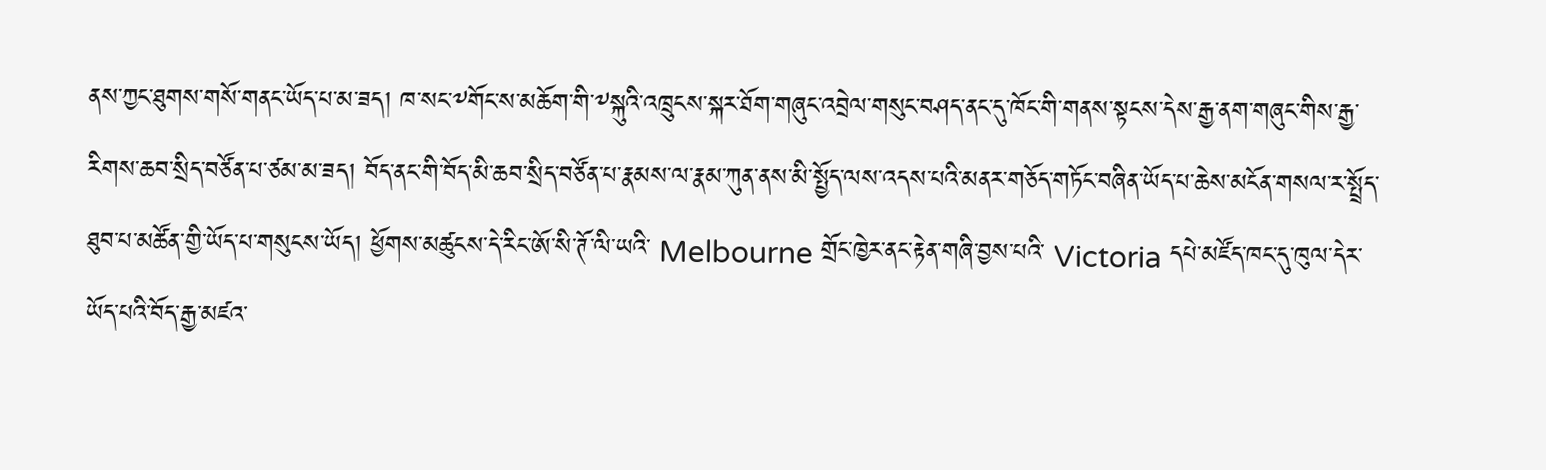ནས་ཀྱང་ཐུགས་གསོ་གནང་ཡོད་པ་མ་ཟད། ཁ་སང་༸གོང་ས་མཆོག་གི་༸སྐུའི་འཁྲུངས་སྐར་ཐོག་གཞུང་འབྲེལ་གསུང་བཤད་ནང་དུ་ཁོང་གི་གནས་སྟངས་དེས་རྒྱ་ནག་གཞུང་གིས་རྒྱ་རིགས་ཆབ་སྲིད་བཙོན་པ་ཙམ་མ་ཟད། བོད་ནང་གི་བོད་མི་ཆབ་སྲིད་བཙོན་པ་རྣམས་ལ་རྣམ་ཀུན་ནས་མི་སྤྱོད་ལས་འདས་པའི་མནར་གཅོད་གཏོང་བཞིན་ཡོད་པ་ཆེས་མངོན་གསལ་ར་སྤྲོད་ཐུབ་པ་མཚོན་གྱི་ཡོད་པ་གསུངས་ཡོད། ཕྱོགས་མཚུངས་དེ་རིང་ཨོ་སི་ཊོ་ལི་ཡའི་ Melbourne གྲོང་ཁྱེར་ནང་རྟེན་གཞི་བྱས་པའི་ Victoria དཔེ་མཛོད་ཁང་དུ་ཁུལ་དེར་ཡོད་པའི་བོད་རྒྱ་མཛའ་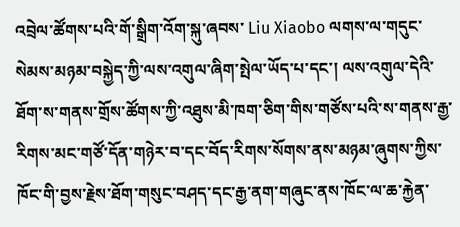འབྲེལ་ཚོགས་པའི་གོ་སྒྲིག་འོག་སྐུ་ཞབས་ Liu Xiaobo ལགས་ལ་གདུང་སེམས་མཉམ་བསྐྱེད་ཀྱི་ལས་འགུལ་ཞིག་སྤེལ་ཡོད་པ་དང་། ལས་འགུལ་དེའི་ཐོག་ས་གནས་གྲོས་ཚོགས་ཀྱི་འཐུས་མི་ཁག་ཅིག་གིས་གཙོས་པའི་ས་གནས་རྒྱ་རིགས་མང་གཙོ་དོན་གཉེར་བ་དང་བོད་རིགས་སོགས་ནས་མཉམ་ཞུགས་ཀྱིས་ཁོང་གི་བྱས་རྗེས་ཐོག་གསུང་བཤད་དང་རྒྱ་ནག་གཞུང་ནས་ཁོང་ལ་ཆ་རྐྱེན་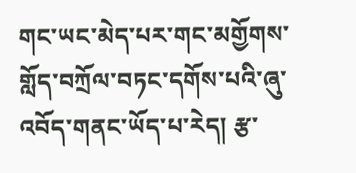གང་ཡང་མེད་པར་གང་མགྱོགས་གློད་བཀྲོལ་བཏང་དགོས་པའི་ཞུ་འབོད་གནང་ཡོད་པ་རེད། རྩ་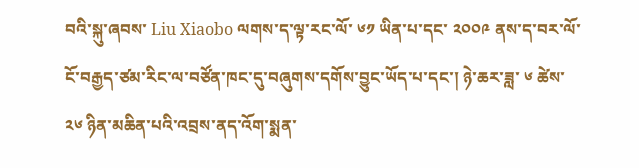བའི་སྐུ་ཞབས་ Liu Xiaobo ལགས་ད་ལྟ་རང་ལོ་ ༦༡ ཡིན་པ་དང་ ༢༠༠༩ ནས་ད་བར་ལོ་ངོ་བརྒྱད་ཙམ་རིང་ལ་བཙོན་ཁང་དུ་བཞུགས་དགོས་བྱུང་ཡོད་པ་དང་། ཉེ་ཆར་ཟླ་ ༦ ཚེས་ ༢༦ ཉིན་མཆིན་པའི་འབྲས་ནད་འོག་སྨན་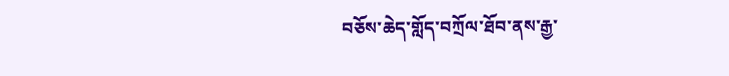བཅོས་ཆེད་གློད་བཀྲོལ་ཐོབ་ནས་རྒྱ་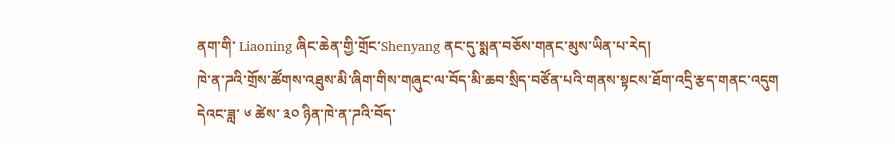ནག་གི་ Liaoning ཞིང་ཆེན་གྱི་གྲོང་Shenyang ནང་དུ་སྨན་བཅོས་གནང་མུས་ཡིན་པ་རེད།
ཁེ་ན་ཌའི་གྲོས་ཚོགས་འཐུས་མི་ཞིག་གིས་གཞུང་ལ་བོད་མི་ཆབ་སྲིད་བཙོན་པའི་གནས་སྟངས་ཐོག་འདྲི་རྩད་གནང་འདུག
དེའང་ཟླ་ ༦ ཚེས་ ༣༠ ཉིན་ཁེ་ན་ཌའི་བོད་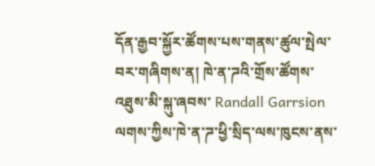དོན་རྒྱབ་སྐྱོར་ཚོགས་པས་གནས་ཚུལ་སྤེལ་བར་གཞིགས་ན། ཁེ་ན་ཌའི་གྲོས་ཚོགས་འཐུས་མི་སྐུ་ཞབས་ Randall Garrsion ལགས་ཀྱིས་ཁེ་ན་ཌ་ཕྱི་སྲིད་ལས་ཁུངས་ནས་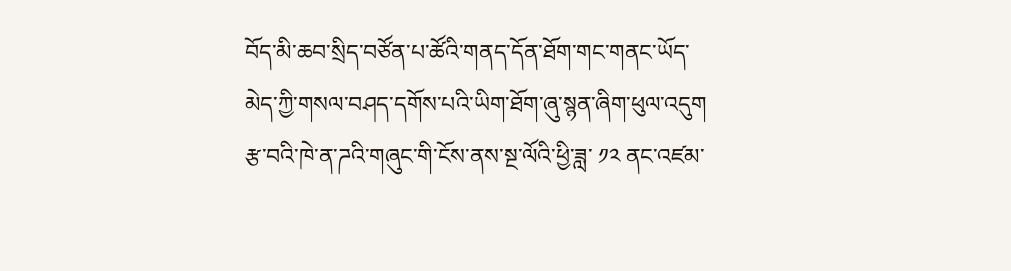བོད་མི་ཆབ་སྲིད་བཙོན་པ་ཚོའི་གནད་དོན་ཐོག་གང་གནང་ཡོད་མེད་ཀྱི་གསལ་བཤད་དགོས་པའི་ཡིག་ཐོག་ཞུ་སྙན་ཞིག་ཕུལ་འདུག རྩ་བའི་ཁེ་ན་ཌའི་གཞུང་གི་ངོས་ནས་སྔ་ལོའི་ཕྱི་ཟླ་ ༡༢ ནང་འཛམ་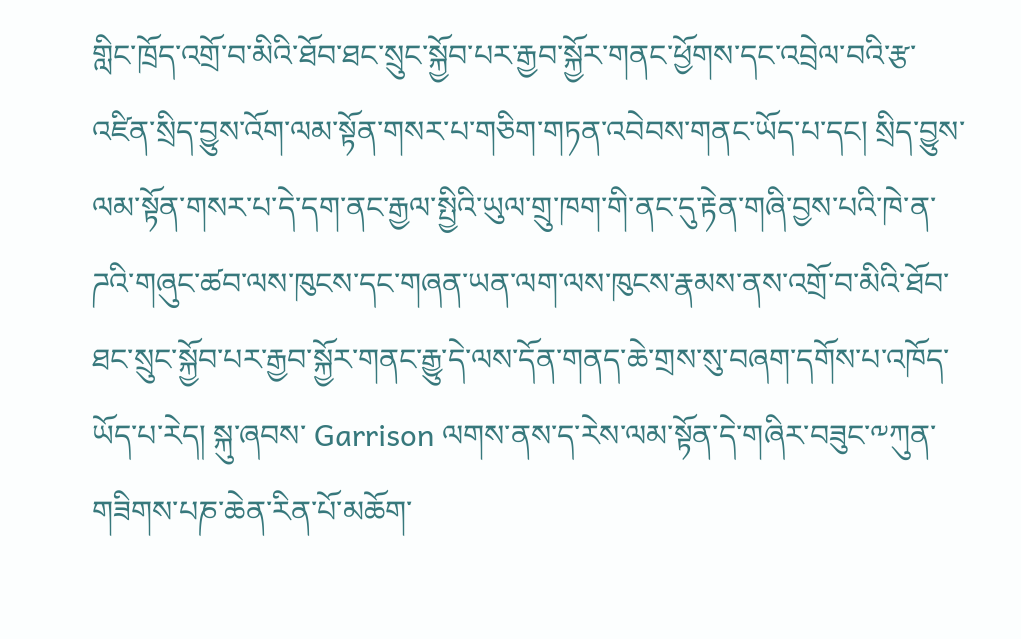གླིང་ཁྲོད་འགྲོ་བ་མིའི་ཐོབ་ཐང་སྲུང་སྐྱོབ་པར་རྒྱབ་སྐྱོར་གནང་ཕྱོགས་དང་འབྲེལ་བའི་རྩ་འཛིན་སྲིད་བྱུས་འོག་ལམ་སྟོན་གསར་པ་གཅིག་གཏན་འབེབས་གནང་ཡོད་པ་དང། སྲིད་བྱུས་ལམ་སྟོན་གསར་པ་དེ་དག་ནང་རྒྱལ་སྤྱིའི་ཡུལ་གྲུ་ཁག་གི་ནང་དུ་རྟེན་གཞི་བྱས་པའི་ཁེ་ན་ཌའི་གཞུང་ཚབ་ལས་ཁུངས་དང་གཞན་ཡན་ལག་ལས་ཁུངས་རྣམས་ནས་འགྲོ་བ་མིའི་ཐོབ་ཐང་སྲུང་སྐྱོབ་པར་རྒྱབ་སྐྱོར་གནང་རྒྱུ་དེ་ལས་དོན་གནད་ཆེ་གྲས་སུ་བཞག་དགོས་པ་འཁོད་ཡོད་པ་རེད། སྐུ་ཞབས་ Garrison ལགས་ནས་ད་རེས་ལམ་སྟོན་དེ་གཞིར་བཟུང་༸ཀུན་གཟིགས་པཎ་ཆེན་རིན་པོ་མཆོག་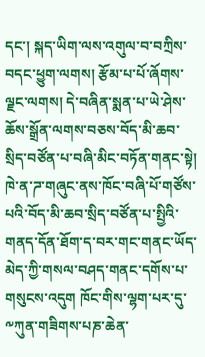དང་། སྐད་ཡིག་ལས་འགུལ་བ་བཀྲིས་བདང་ཕྱུག་ལགས། རྩོམ་པ་པོ་ཞོགས་ལྗང་ལགས། དེ་བཞིན་སྨན་པ་ཡེ་ཤེས་ཆོས་སྒྲོན་ལགས་བཅས་བོད་མི་ཆབ་སྲིད་བཙོན་པ་བཞི་མིང་བཏོན་གནང་སྟེ། ཁེ་ན་ཌ་གཞུང་ནས་ཁོང་བཞི་པོ་གཙོས་པའི་བོད་མི་ཆབ་སྲིད་བཙོན་པ་སྤྱིའི་གནད་དོན་ཐོག་ད་བར་གང་གནང་ཡོད་མེད་ཀྱི་གསལ་བཤད་གནང་དགོས་པ་གསུངས་འདུག ཁོང་གིས་ལྷག་པར་དུ་༸ཀུན་གཟིགས་པཎ་ཆེན་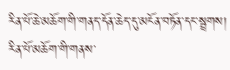རིན་པོ་ཆེ་མཆོག་གི་གནད་དོན་ཆེད་དུ་མངོན་བཏོན་དང་སྦྲགས། རིན་པོ་མཆོག་གི་གནས་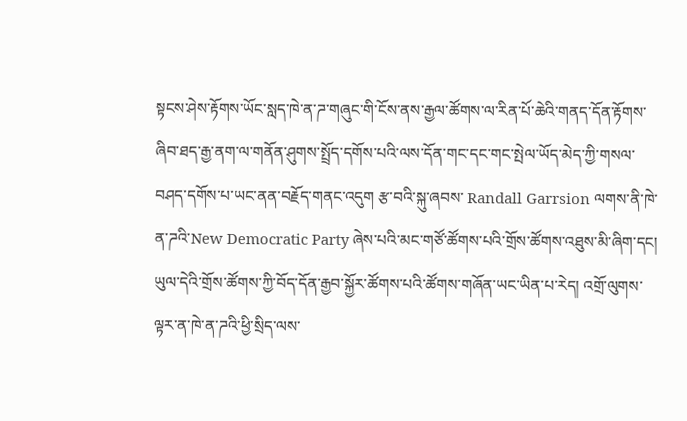སྟངས་ཤེས་རྟོགས་ཡོང་སླད་ཁེ་ན་ཌ་གཞུང་གི་ངོས་ནས་རྒྱལ་ཚོགས་ལ་རིན་པོ་ཆེའི་གནད་དོན་རྟོགས་ཞིབ་ཐད་རྒྱ་ནག་ལ་གནོན་ཤུགས་སྤྲོད་དགོས་པའི་ལས་དོན་གང་དང་གང་སྤེལ་ཡོད་མེད་ཀྱི་གསལ་བཤད་དགོས་པ་ཡང་ནན་བརྗོད་གནང་འདུག རྩ་བའི་སྐུ་ཞབས་ Randall Garrsion ལགས་ནི་ཁེ་ན་ཌའི་New Democratic Party ཞེས་པའི་མང་གཙོ་ཚོགས་པའི་གྲོས་ཚོགས་འཐུས་མི་ཞིག་དང། ཡུལ་དེའི་གྲོས་ཚོགས་ཀྱི་བོད་དོན་རྒྱབ་སྐྱོར་ཚོགས་པའི་ཚོགས་གཞོན་ཡང་ཡིན་པ་རེད། འགྲོ་ལུགས་ལྟར་ན་ཁེ་ན་ཌའི་ཕྱི་སྲིད་ལས་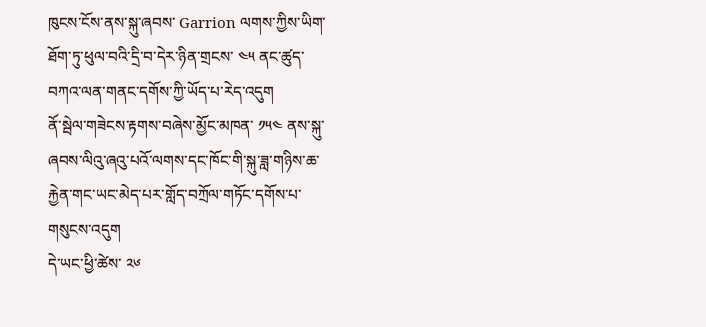ཁུངས་ངོས་ནས་སྐུ་ཞབས་ Garrion ལགས་ཀྱིས་ཡིག་ཐོག་ཏུ་ཕུལ་བའི་དྲི་བ་དེར་ཉིན་གྲངས་ ༤༥ ནང་ཚུད་བཀའ་ལན་གནང་དགོས་ཀྱི་ཡོད་པ་རེད་འདུག
ནོ་སྦེལ་གཟེངས་རྟགས་བཞེས་མྱོང་མཁན་ ༡༥༤ ནས་སྐུ་ཞབས་ལིའུ་ཞའུ་པའོ་ལགས་དང་ཁོང་གི་སྐུ་ཟླ་གཉིས་ཆ་རྐྱེན་གང་ཡང་མེད་པར་གློད་བཀྲོལ་གཏོང་དགོས་པ་གསུངས་འདུག
དེ་ཡང་ཕྱི་ཚེས་ ༢༦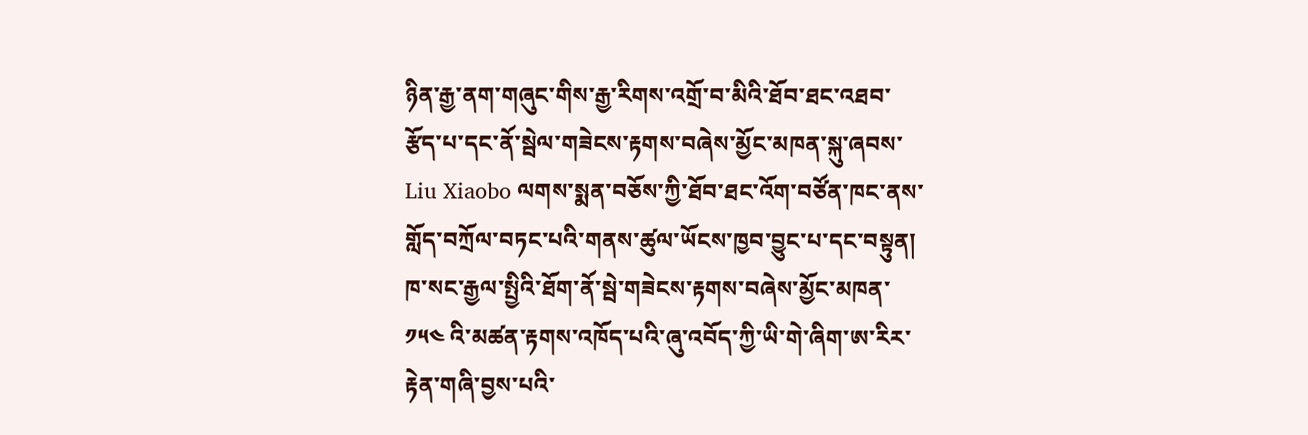ཉིན་རྒྱ་ནག་གཞུང་གིས་རྒྱ་རིགས་འགྲོ་བ་མིའི་ཐོབ་ཐང་འཐབ་རྩོད་པ་དང་ནོ་སྦེལ་གཟེངས་རྟགས་བཞེས་མྱོང་མཁན་སྐུ་ཞབས་ Liu Xiaobo ལགས་སྨན་བཅོས་ཀྱི་ཐོབ་ཐང་འོག་བཙོན་ཁང་ནས་གློད་བཀྲོལ་བཏང་པའི་གནས་ཚུལ་ཡོངས་ཁྱབ་བྱུང་པ་དང་བསྟུན། ཁ་སང་རྒྱལ་སྤྱིའི་ཐོག་ནོ་སྦེ་གཟེངས་རྟགས་བཞེས་མྱོང་མཁན་ ༡༥༤ འི་མཚན་རྟགས་འཁོད་པའི་ཞུ་འབོད་ཀྱི་ཡི་གེ་ཞིག་ཨ་རིར་རྟེན་གཞི་བྱས་པའི་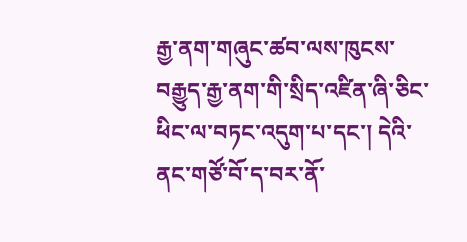རྒྱ་ནག་གཞུང་ཚབ་ལས་ཁུངས་བརྒྱུད་རྒྱ་ནག་གི་སྲིད་འཛིན་ཞི་ཅིང་ཕིང་ལ་བཏང་འདུག་པ་དང་། དེའི་ནང་གཙོ་བོ་ད་བར་ནོ་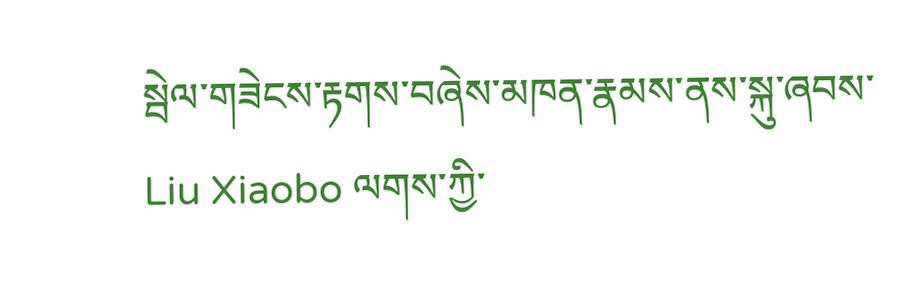སྦེལ་གཟེངས་རྟགས་བཞེས་མཁན་རྣམས་ནས་སྐུ་ཞབས་ Liu Xiaobo ལགས་ཀྱི་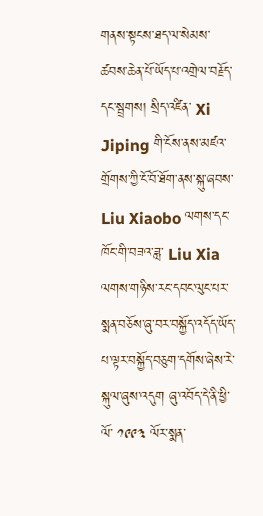གནས་སྟངས་ཐད་ལ་སེམས་ཚབས་ཆེན་པོ་ཡོད་པ་འགྲེལ་བརྗོད་དང་སྦྲགས། སྲིད་འཛིན་ Xi Jiping གི་ངོས་ནས་མཛའ་གྲོགས་ཀྱི་ངོ་བོ་ཐོག་ནས་སྐུ་ཞབས་ Liu Xiaobo ལགས་དང་ཁོང་གི་བཟའ་ཟླ་ Liu Xia ལགས་གཉིས་རང་དབང་ལུང་པར་སྨན་བཅོས་ཞུ་བར་བསྐྱོད་འདོད་ཡོད་པ་ལྟར་བསྐྱོད་བཅུག་དགོས་ཞེས་རེ་སྐུལ་ཞུས་འདུག ཞུ་འབོད་དེ་ནི་ཕྱི་ལོ་ ༡༩༩༣ ལོར་སྨན་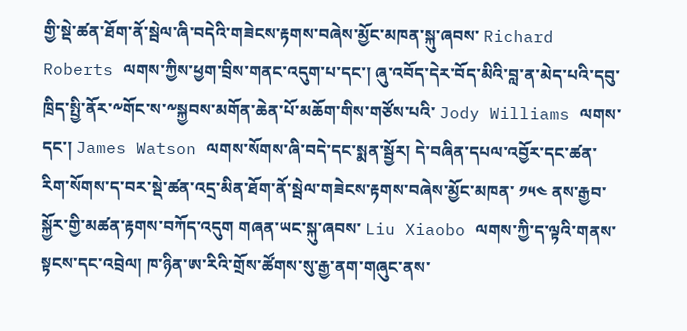གྱི་སྡེ་ཚན་ཐོག་ནོ་སྦེལ་ཞི་བདེའི་གཟེངས་རྟགས་བཞེས་མྱོང་མཁན་སྐུ་ཞབས་ Richard Roberts ལགས་ཀྱིས་ཕྱག་བྲིས་གནང་འདུག་པ་དང་། ཞུ་འབོད་དེར་བོད་མིའི་བླ་ན་མེད་པའི་དབུ་ཁྲིད་སྤྱི་ནོར་༸གོང་ས་༸སྐྱབས་མགོན་ཆེན་པོ་མཆོག་གིས་གཙོས་པའི་ Jody Williams ལགས་དང་། James Watson ལགས་སོགས་ཞི་བདེ་དང་སྨན་སྦྱོར། དེ་བཞིན་དཔལ་འབྱོར་དང་ཚན་རིག་སོགས་ད་བར་སྡེ་ཚན་འདྲ་མིན་ཐོག་ནོ་སྦེལ་གཟེངས་རྟགས་བཞེས་མྱོང་མཁན་ ༡༥༤ ནས་རྒྱབ་སྐྱོར་གྱི་མཚན་རྟགས་བཀོད་འདུག གཞན་ཡང་སྐུ་ཞབས་ Liu Xiaobo ལགས་ཀྱི་ད་ལྟའི་གནས་སྟངས་དང་འབྲེལ། ཁ་ཉིན་ཨ་རིའི་གྲོས་ཚོགས་སུ་རྒྱ་ནག་གཞུང་ནས་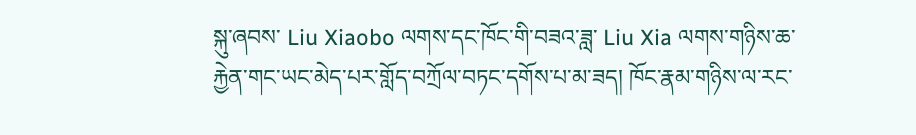སྐུ་ཞབས་ Liu Xiaobo ལགས་དང་ཁོང་གི་བཟའ་ཟླ་ Liu Xia ལགས་གཉིས་ཆ་རྐྱེན་གང་ཡང་མེད་པར་གློད་བཀྲོལ་བཏང་དགོས་པ་མ་ཟད། ཁོང་རྣམ་གཉིས་ལ་རང་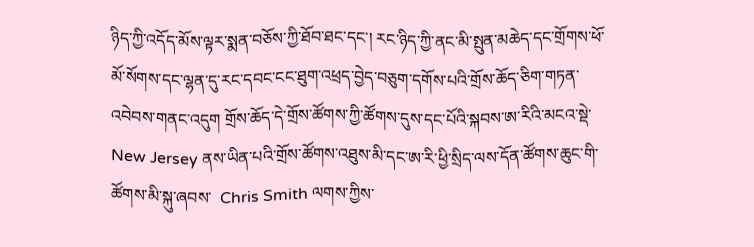ཉིད་ཀྱི་འདོད་མོས་ལྟར་སྨན་བཅོས་ཀྱི་ཐོབ་ཐང་དང་། རང་ཉིད་ཀྱི་ནང་མི་སྤུན་མཆེད་དང་གྲོགས་ཕོ་མོ་སོགས་དང་ལྷན་དུ་རང་དབང་ངང་ཐུག་འཕྲད་བྱེད་བཅུག་དགོས་པའི་གྲོས་ཆོད་ཅིག་གཏན་འབེབས་གནང་འདུག གྲོས་ཆོད་དེ་གྲོས་ཚོགས་ཀྱི་ཚོགས་དུས་དང་པོའི་སྐབས་ཨ་རིའི་མངའ་སྡེ་ New Jersey ནས་ཡིན་པའི་གྲོས་ཚོགས་འཐུས་མི་དང་ཨ་རི་ཕྱི་སྲིད་ལས་དོན་ཚོགས་ཆུང་གི་ཚོགས་མི་སྐུ་ཞབས་  Chris Smith ལགས་ཀྱིས་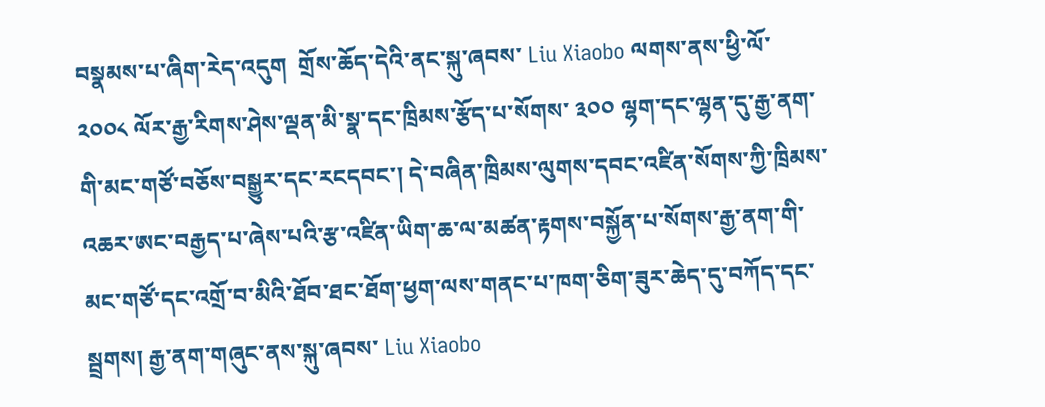བསྣམས་པ་ཞིག་རེད་འདུག  གྲོས་ཆོད་དེའི་ནང་སྐུ་ཞབས་ Liu Xiaobo ལགས་ནས་ཕྱི་ལོ་ ༢༠༠༨ ལོར་རྒྱ་རིགས་ཤེས་ལྡན་མི་སྣ་དང་ཁྲིམས་རྩོད་པ་སོགས་ ༣༠༠ ལྷག་དང་ལྷན་དུ་རྒྱ་ནག་གི་མང་གཙོ་བཅོས་བསྒྱུར་དང་རངདབང་། དེ་བཞིན་ཁྲིམས་ལུགས་དབང་འཛིན་སོགས་ཀྱི་ཁྲིམས་འཆར་ཨང་བརྒྱད་པ་ཞེས་པའི་རྩ་འཛིན་ཡིག་ཆ་ལ་མཚན་རྟགས་བསྐྱོན་པ་སོགས་རྒྱ་ནག་གི་མང་གཙོ་དང་འགྲོ་བ་མིའི་ཐོབ་ཐང་ཐོག་ཕྱག་ལས་གནང་པ་ཁག་ཅིག་ཟུར་ཆེད་དུ་བཀོད་དང་སྦྲགས། རྒྱ་ནག་གཞུང་ནས་སྐུ་ཞབས་ Liu Xiaobo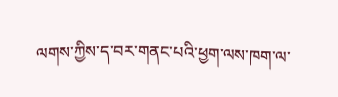ལགས་ཀྱིས་ད་བར་གནང་པའི་ཕྱག་ལས་ཁག་ལ་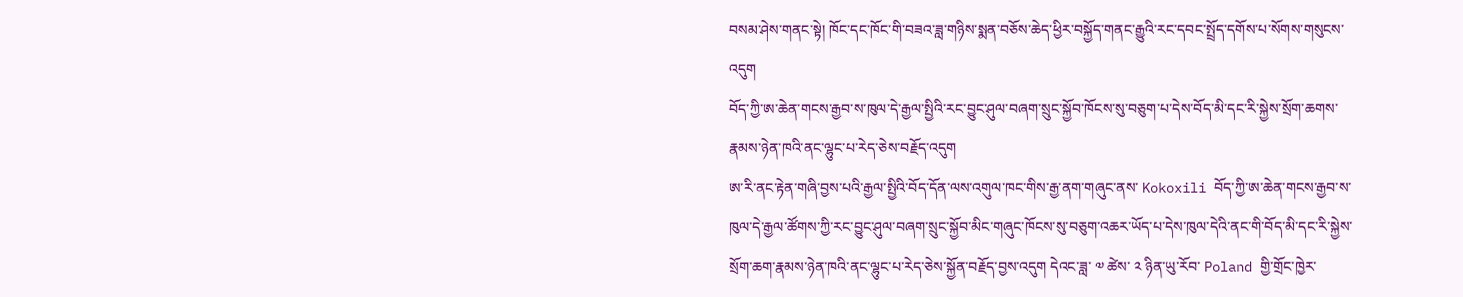བསམ་ཤེས་གནང་སྟེ། ཁོང་དང་ཁོང་གི་བཟའ་ཟླ་གཉིས་སྨན་བཅོས་ཆེད་ཕྱིར་བསྐྱོད་གནང་རྒྱུའི་རང་དབང་སྤྲོད་དགོས་པ་སོགས་གསུངས་འདུག
བོད་ཀྱི་ཨ་ཆེན་གངས་རྒྱབ་ས་ཁུལ་དེ་རྒྱལ་སྤྱིའི་རང་བྱུང་ཤུལ་བཞག་སྲུང་སྐྱོབ་ཁོངས་སུ་བཅུག་པ་དེས་བོད་མི་དང་རི་སྐྱེས་སྲོག་ཆགས་རྣམས་ཉེན་ཁའི་ནང་ལྷུང་པ་རེད་ཅེས་བརྗོད་འདུག
ཨ་རི་ནང་རྟེན་གཞི་བྱས་པའི་རྒྱལ་སྤྱིའི་བོད་དོན་ལས་འགུལ་ཁང་གིས་རྒྱ་ནག་གཞུང་ནས་ Kokoxili བོད་ཀྱི་ཨ་ཆེན་གངས་རྒྱབ་ས་ཁུལ་དེ་རྒྱལ་ཚོགས་ཀྱི་རང་བྱུང་ཤུལ་བཞག་སྲུང་སྐྱོབ་མིང་གཞུང་ཁོངས་སུ་བཅུག་འཆར་ཡོད་པ་དེས་ཁུལ་དེའི་ནང་གི་བོད་མི་དང་རི་སྐྱེས་སྲོག་ཆག་རྣམས་ཉེན་ཁའི་ནང་ལྷུང་པ་རེད་ཅེས་སྐྱོན་བརྗོད་བྱས་འདུག དེའང་ཟླ་ ༧ ཚེས་ ༢ ཉིན་ཡུ་རོབ་ Poland གྱི་གྲོང་ཁྱེར་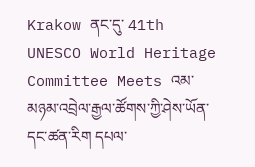Krakow ནང་དུ་ 41th UNESCO World Heritage Committee Meets འམ་མཉམ་འབྲེལ་རྒྱལ་ཚོགས་ཀྱི་ཤེས་ཡོན་དང་ཚན་རིག དཔལ་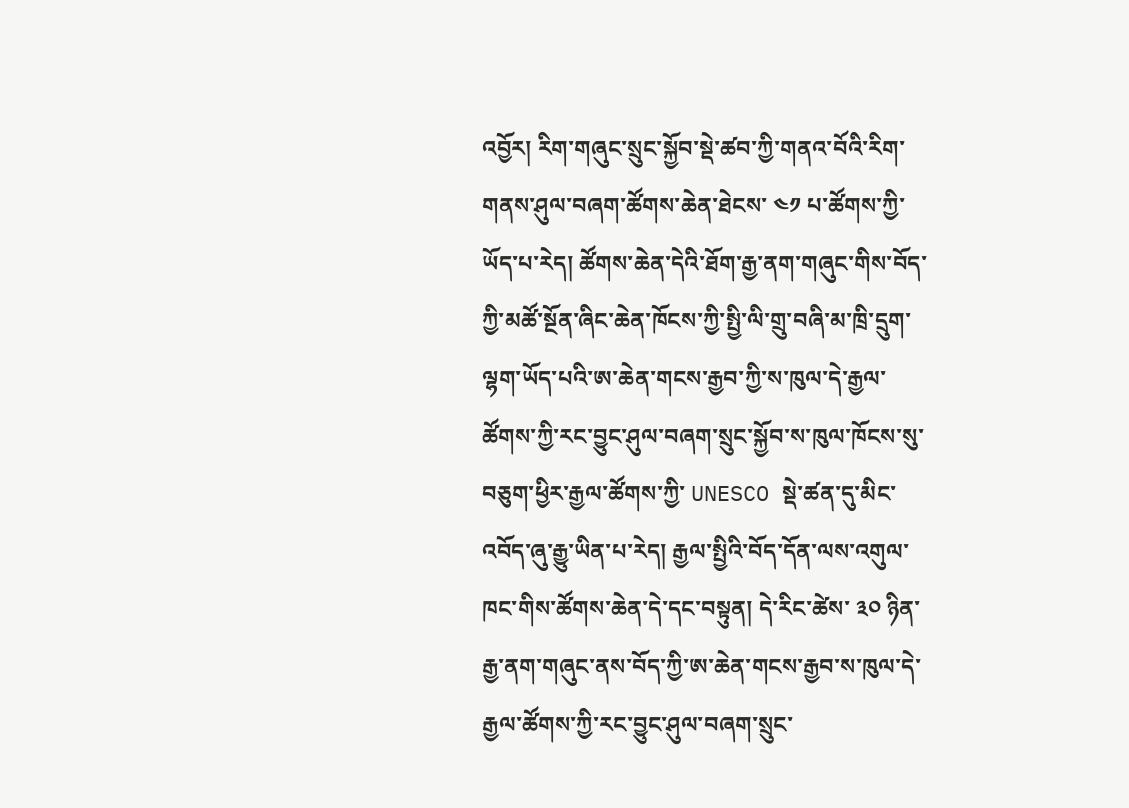འབྱོར། རིག་གཞུང་སྲུང་སྐྱོབ་སྡེ་ཚབ་ཀྱི་གནའ་བོའི་རིག་གནས་ཤུལ་བཞག་ཚོགས་ཆེན་ཐེངས་ ༤༡ པ་ཚོགས་ཀྱི་ཡོད་པ་རེད། ཚོགས་ཆེན་དེའི་ཐོག་རྒྱ་ནག་གཞུང་གིས་བོད་ཀྱི་མཚོ་སྔོན་ཞིང་ཆེན་ཁོངས་ཀྱི་སྤྱི་ལི་གྲུ་བཞི་མ་ཁྲི་དྲུག་ལྷག་ཡོད་པའི་ཨ་ཆེན་གངས་རྒྱབ་ཀྱི་ས་ཁུལ་དེ་རྒྱལ་ཚོགས་ཀྱི་རང་བྱུང་ཤུལ་བཞག་སྲུང་སྐྱོབ་ས་ཁུལ་ཁོངས་སུ་བཅུག་ཕྱིར་རྒྱལ་ཚོགས་ཀྱི་ UNESCO སྡེ་ཚན་དུ་མིང་འབོད་ཞུ་རྒྱུ་ཡིན་པ་རེད། རྒྱལ་སྤྱིའི་བོད་དོན་ལས་འགུལ་ཁང་གིས་ཚོགས་ཆེན་དེ་དང་བསྟུན། དེ་རིང་ཚེས་ ༣༠ ཉིན་རྒྱ་ནག་གཞུང་ནས་བོད་ཀྱི་ཨ་ཆེན་གངས་རྒྱབ་ས་ཁུལ་དེ་རྒྱལ་ཚོགས་ཀྱི་རང་བྱུང་ཤུལ་བཞག་སྲུང་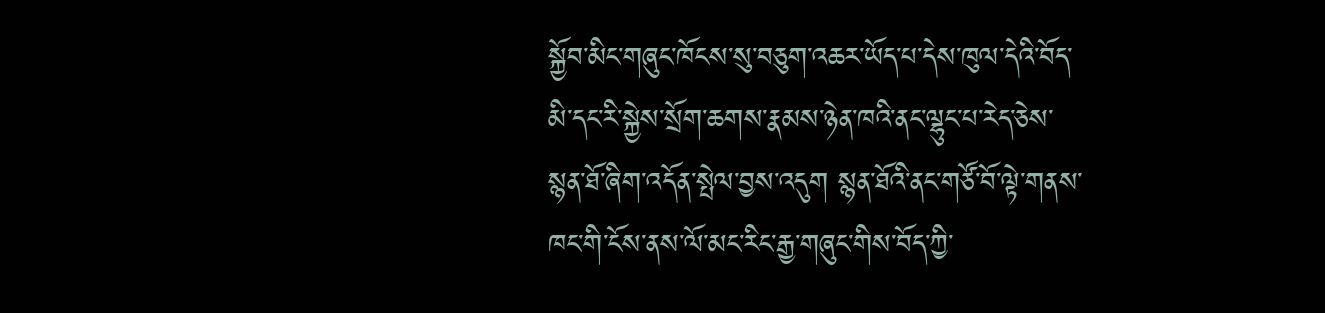སྐྱོབ་མིང་གཞུང་ཁོངས་སུ་བཅུག་འཆར་ཡོད་པ་དེས་ཁུལ་དེའི་བོད་མི་དང་རི་སྐྱེས་སྲོག་ཆགས་རྣམས་ཉེན་ཁའི་ནང་ལྷུང་པ་རེད་ཅེས་སྙན་ཐོ་ཞིག་འདོན་སྤེལ་བྱས་འདུག སྙན་ཐོའི་ནང་གཙོ་བོ་ལྟེ་གནས་ཁང་གི་ངོས་ནས་ལོ་མང་རིང་རྒྱ་གཞུང་གིས་བོད་ཀྱི་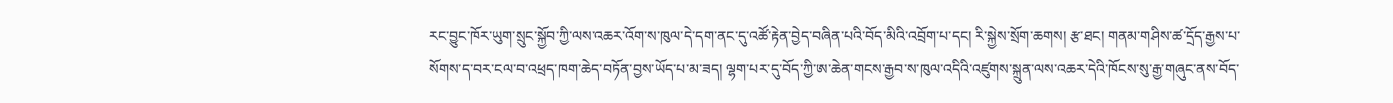རང་བྱུང་ཁོར་ཡུག་སྲུང་སྐྱོབ་ཀྱི་ལས་འཆར་འོག་ས་ཁུལ་དེ་དག་ནང་དུ་འཚོ་རྟེན་བྱེད་བཞིན་པའི་བོད་མིའི་འབྲོག་པ་དང། རི་སྐྱེས་སྲོག་ཆགས། རྩ་ཐང། གནམ་གཤིས་ཚ་དྲོད་རྒྱས་པ་སོགས་ད་བར་ངལ་བ་འཕྲད་ཁག་ཆེད་བཏོན་བྱས་ཡོད་པ་མ་ཟད། ལྷག་པར་དུ་བོད་ཀྱི་ཨ་ཆེན་གངས་རྒྱབ་ས་ཁུལ་འདིའི་འཛུགས་སྐྲུན་ལས་འཆར་དེའི་ཁོངས་སུ་རྒྱ་གཞུང་ནས་བོད་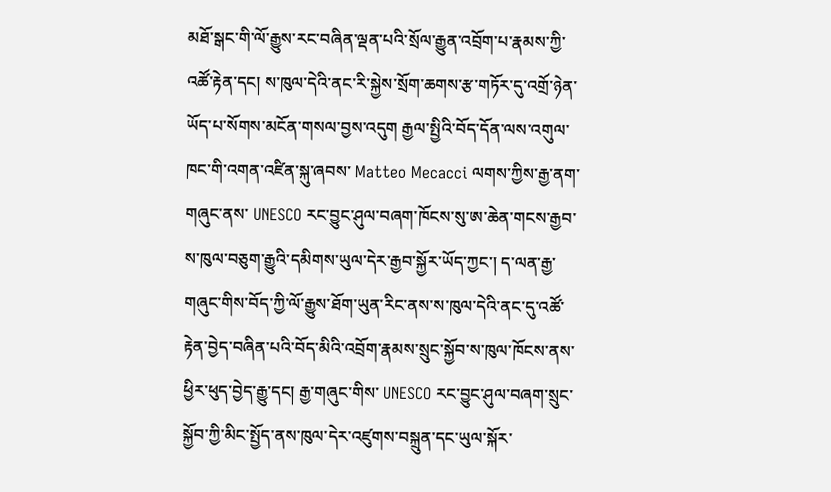མཐོ་སྒང་གི་ལོ་རྒྱུས་རང་བཞིན་ལྡན་པའི་སྲོལ་རྒྱུན་འབྲོག་པ་རྣམས་ཀྱི་འཚོ་རྟེན་དང། ས་ཁུལ་དེའི་ནང་རི་སྐྱེས་སྲོག་ཆགས་རྩ་གཏོར་དུ་འགྲོ་ཉེན་ཡོད་པ་སོགས་མངོན་གསལ་བྱས་འདུག རྒྱལ་སྤྱིའི་བོད་དོན་ལས་འགུལ་ཁང་གི་འགན་འཛིན་སྐུ་ཞབས་ Matteo Mecacci ལགས་ཀྱིས་རྒྱ་ནག་གཞུང་ནས་ UNESCO རང་བྱུང་ཤུལ་བཞག་ཁོངས་སུ་ཨ་ཆེན་གངས་རྒྱབ་ས་ཁུལ་བཅུག་རྒྱུའི་དམིགས་ཡུལ་དེར་རྒྱབ་སྐྱོར་ཡོད་ཀྱང་། ད་ལན་རྒྱ་གཞུང་གིས་བོད་ཀྱི་ལོ་རྒྱུས་ཐོག་ཡུན་རིང་ནས་ས་ཁུལ་དེའི་ནང་དུ་འཚོ་རྟེན་བྱེད་བཞིན་པའི་བོད་མིའི་འབྲོག་རྣམས་སྲུང་སྐྱོབ་ས་ཁུལ་ཁོངས་ནས་ཕྱིར་ཕུད་བྱེད་རྒྱུ་དང། རྒྱ་གཞུང་གིས་ UNESCO རང་བྱུང་ཤུལ་བཞག་སྲུང་སྐྱོབ་ཀྱི་མིང་སྤྱོད་ནས་ཁུལ་དེར་འཛུགས་བསྐྲུན་དང་ཡུལ་སྐོར་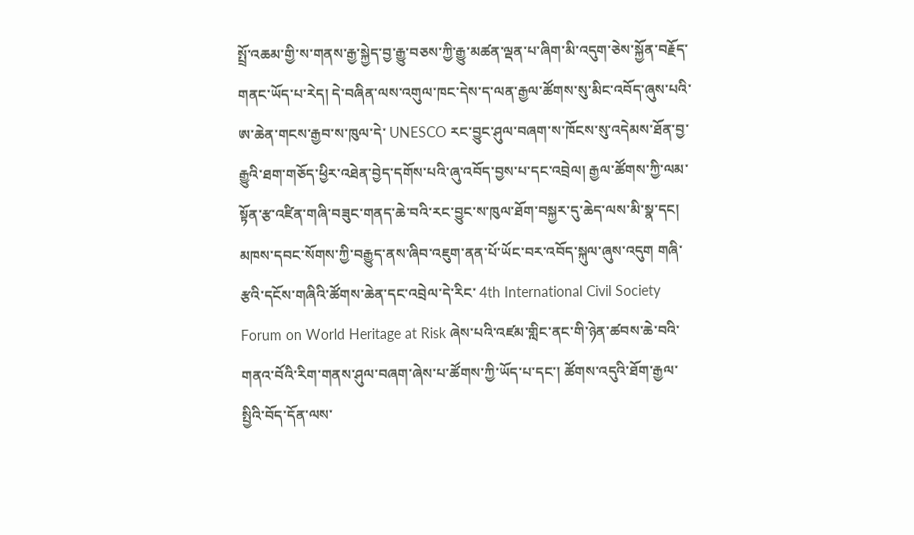སྤྲོ་འཆམ་གྱི་ས་གནས་རྒྱ་སྐྱེད་བྱ་རྒྱུ་བཅས་ཀྱི་རྒྱུ་མཚན་ལྡན་པ་ཞིག་མི་འདུག་ཅེས་སྐྱོན་བརྗོད་གནང་ཡོད་པ་རེད། དེ་བཞིན་ལས་འགུལ་ཁང་དེས་ད་ལན་རྒྱལ་ཚོགས་སུ་མིང་འབོད་ཞུས་པའི་ཨ་ཆེན་གངས་རྒྱབ་ས་ཁུལ་དེ་ UNESCO རང་བྱུང་ཤུལ་བཞག་ས་ཁོངས་སུ་འདེམས་ཐོན་བྱ་རྒྱུའི་ཐག་གཅོད་ཕྱིར་འཐེན་བྱེད་དགོས་པའི་ཞུ་འབོད་བྱས་པ་དང་འབྲེལ། རྒྱལ་ཚོགས་ཀྱི་ལམ་སྟོན་རྩ་འཛིན་གཞི་བཟུང་གནད་ཆེ་བའི་རང་བྱུང་ས་ཁུལ་ཐོག་བསྐྱར་དུ་ཆེད་ལས་མི་སྣ་དང། མཁས་དབང་སོགས་ཀྱི་བརྒྱུད་ནས་ཞིབ་འཇུག་ནན་པོ་ཡོང་བར་འབོད་སྐུལ་ཞུས་འདུག གཞི་རྩའི་དངོས་གཞིའི་ཚོགས་ཆེན་དང་འབྲེལ་དེ་རིང་ 4th International Civil Society Forum on World Heritage at Risk ཞེས་པའི་འཛམ་གླིང་ནང་གི་ཉེན་ཚབས་ཆེ་བའི་གནའ་བོའི་རིག་གནས་ཤུལ་བཞག་ཞེས་པ་ཚོགས་ཀྱི་ཡོད་པ་དང་། ཚོགས་འདུའི་ཐོག་རྒྱལ་སྤྱིའི་བོད་དོན་ལས་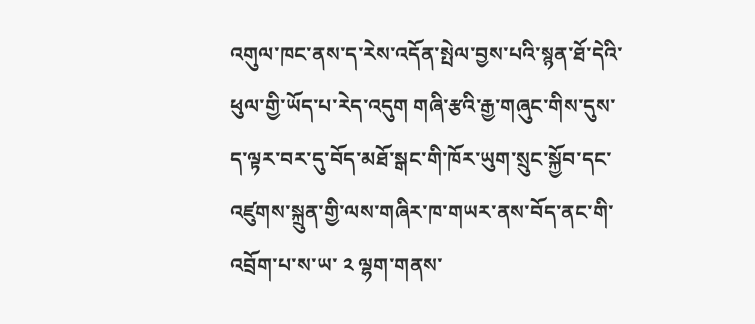འགུལ་ཁང་ནས་ད་རེས་འདོན་སྤེལ་བྱས་པའི་སྙན་ཐོ་དེའི་ཕུལ་གྱི་ཡོད་པ་རེད་འདུག གཞི་རྩའི་རྒྱ་གཞུང་གིས་དུས་ད་ལྟར་བར་དུ་བོད་མཐོ་སྒང་གི་ཁོར་ཡུག་སྲུང་སྐྱོབ་དང་འཛུགས་སྐྲུན་གྱི་ལས་གཞིར་ཁ་གཡར་ནས་བོད་ནང་གི་འབྲོག་པ་ས་ཡ་ ༢ ལྷག་གནས་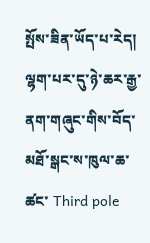སྤོས་ཟིན་ཡོད་པ་རེད། ལྷག་པར་དུ་ཉེ་ཆར་རྒྱ་ནག་གཞུང་གིས་བོད་མཐོ་སྒང་ས་ཁུལ་ཆ་ཚང་ Third pole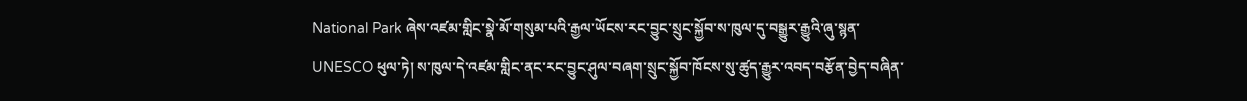National Park ཞེས་འཛམ་གླིང་སྣེ་མོ་གསུམ་པའི་རྒྱལ་ཡོངས་རང་བྱུང་སྲུང་སྐྱོབ་ས་ཁུལ་དུ་བསྒྱུར་རྒྱུའི་ཞུ་སྙན་ UNESCO ཕུལ་ཏེ། ས་ཁུལ་དེ་འཛམ་གླིང་ནང་རང་བྱུང་ཤུལ་བཞག་སྲུང་སྐྱོབ་ཁོངས་སུ་ཚུད་རྒྱུར་འབད་བརྩོན་བྱེད་བཞིན་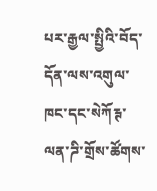པར་རྒྱལ་སྤྱིའི་བོད་དོན་ལས་འགུལ་ཁང་དང་སེཀོརྚ་ལན་ཌི་གྲོས་ཚོགས་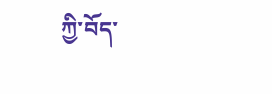ཀྱི་བོད་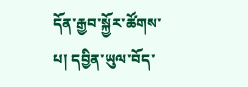དོན་རྒྱབ་སྐྱོར་ཚོགས་པ། དབྱིན་ཡུལ་བོད་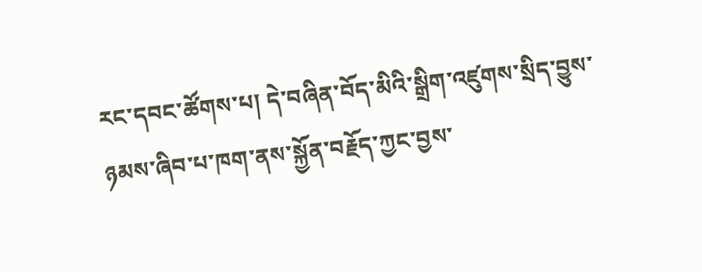རང་དབང་ཚོགས་པ། དེ་བཞིན་བོད་མིའི་སྒྲིག་འཛུགས་སྲིད་བྱུས་ཉམས་ཞིབ་པ་ཁག་ནས་སྐྱོན་བརྗོད་ཀྱང་བྱས་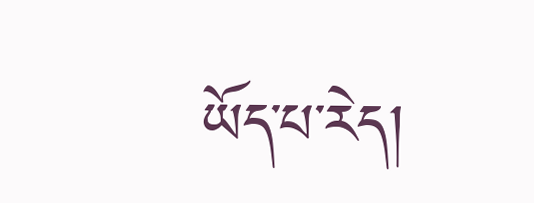ཡོད་པ་རེད།